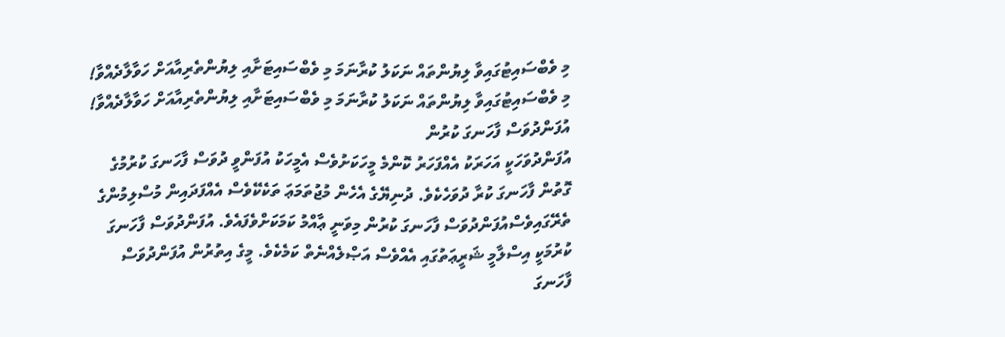މި ވެބްސައިޓުގައިވާ ލިޔުންތައް ނަކަލު ކުރާނަމަ މި ވެބްސައިޓަށާއި ލިޔުންތެރިއާއަށް ހަވާލާދެއްވާ!
މި ވެބްސައިޓުގައިވާ ލިޔުންތައް ނަކަލު ކުރާނަމަ މި ވެބްސައިޓަށާއި ލިޔުންތެރިއާއަށް ހަވާލާދެއްވާ!
އުފަންދުވަސް ފާހަނގަ ކުރުން
އުފަންދުވަހަކީ އަހަރަކު އެއްފަހަރު ކޮންމެ މީހަކަށުވެސް އެމީހަކު އުފަންވީ ދުވަސް ފާހަނގަ ކުރުމުގެ ގޮތުން ފާހަނގަ ކުރާ ދުވަހެކެވެ. ދުނިޔޭގެ އެހެން މުޖުތަމަޢަ ތަކެކޭވެސް އެއްފަދައިން މުސްލިމުންގެ ތެރޭގައިވެސްއުފަންދުވަސް ފާހަނގަ ކުރުން މިވަނީ ޢާއްމު ކަމަކަށްވެފައެވެ. އުފަންދުވަސް ފާހަނގަ ކުރުމަކީ އިސްލާމީ ޝަރީޢަތުގައި އެއްވެސް އަޞްލެއްނެތް ކަމެކެވެ. މީގެ އިތުރުން އުފަންދުވަސް ފާހަނގަ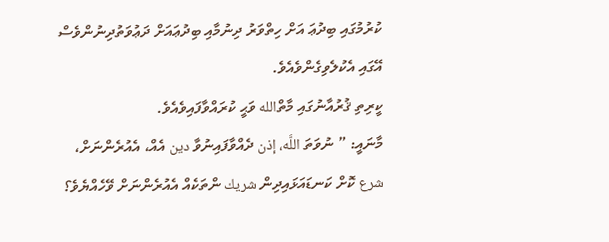ކުރުމުގައި ބިދުޢަ އަށް ހިތްވަރު ދިނުމާއި ބިދުޢައަށް ދަޢުވަތުދިނުންވެސް އޭގައި އެކުލެވިގެންވެއެވެ.
ކީރިތި ޤުރުއާނުގައި މާތްالله ވަޙީ ކުރައްވާފައިވެއެވެ.
މާނައީ: ” ނުވަތަ اللَّه، إذن ދެއްވާފައިނުވާ دين އެއް، އެއުރެންނަށް، شرع ކޮށް ކަނޑައަޅައިދިން شريك ންތަކެއް އެއުރެންނަށް ވޭހެއްޔެވެ؟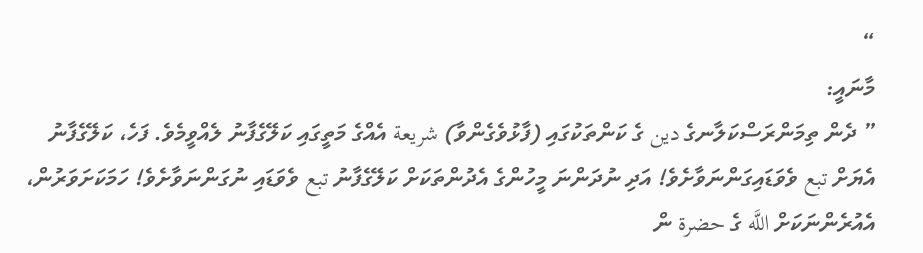“
މާނައީ:
” ދެން ތިމަންރަސްކަލާނގެ دين ގެ ކަންތަކުގައި (ފާޅުވެގެންވާ) شريعة އެއްގެ މަތީގައި ކަލޭގެފާނު ލެއްވީމެވެ. ފަހެ، ކަލޭގެފާނު އެޔަށް تبع ވެވަޑައިގަންނަވާށެވެ! އަދި ނުދަންނަ މީހުންގެ އެދުންތަކަށް ކަލޭގެފާނު تبع ވެވަޑައި ނުގަންނަވާށެވެ! ހަމަކަށަވަރުން، އެއުރެންނަކަށް اللَّه ގެ حضرة ން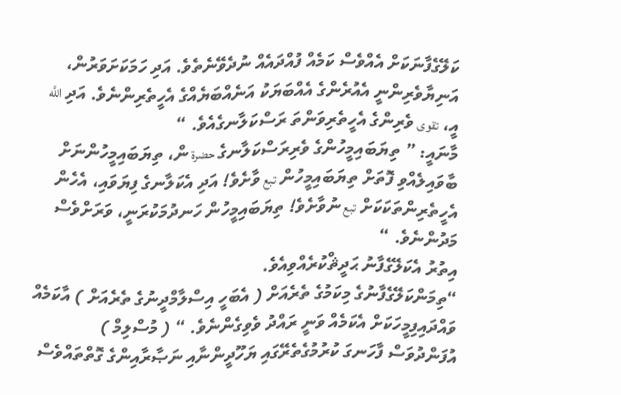ކަލޭގެފާނަކަށް އެއްވެސް ކަމެއް ފުއްދައެއް ނުދެވޭނެތެވެ. އަދި ހަމަކަށަވަރުން، އަނިޔާވެރިންނީ އެއުރެންގެ އެއްބަޔަކު އަނެއްބަޔެއްގެ އެހީތެރިންނެވެ. އަދި اللَّه އީ، تقوى ވެރިންގެ އެހީތެރިވަންތަ ރަސްކަލާނގެއެވެ. “
މާނައީ: ” ތިޔަބައިމީހުންގެ ވެރިރަސްކަލާނގެ حضرة ން، ތިޔަބައިމީހުންނަށް ބާވައިލެއްވި ފޮތަށް ތިޔަބައިމީހުން تبع ވާށެވެ! އަދި އެކަލާނގެ ފިޔަވައި، އެހެން އެހީތެރިންތަކަކަށް تبع ނުވާށެވެ! ތިޔަބައިމީހުން ހަނދުމަކުރަނީ، ވަރަށްވެސް މަދުންނެވެ. “
އިތުރު އެކަލޭގެފާނު ޙަދީޘްކުރެއްވިއެވެ.
“ތިމަންކަލޭގެފާނުގެ މިކަމުގެ ތެރެއަށް ( އެބަހީ އިސްލާމްދީނުގެ ތެރެއަށް ) އާކަމެއް ވައްދައިފިމީހަކަށް އެކަމެއް ވަނީ ރައްދު ވެވިގެންނެވެ. “ ( މުސްލިމް )
އުފަންދުވަސް ފާހަނގަ ކުރުމުގެތެރޭގައި ޔަހޫދީންނާއި ނަޞާރާއިންގެ ގޮތްތައްވެސް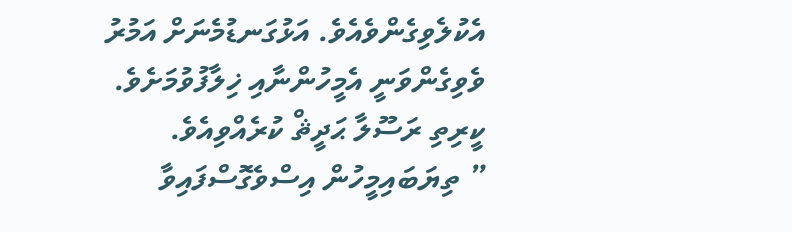އެކުލެވިގެންވެއެވެ. އަޅުގަނޑުމެނަށް އަމުރު ވެވިގެންވަނީ އެމީހުންނާއި ޚިލާފުވުމަށެވެ.
ކީރިތި ރަސޫލާ ޙަދީޘް ކުރެއްވިއެވެ.
” ތިޔަބައިމީހުން އިސްވެގޮސްފައިވާ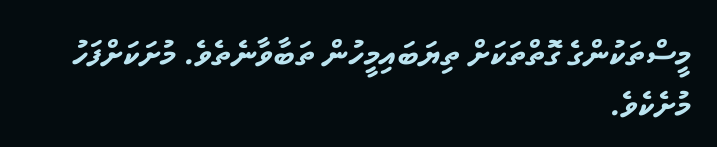މީސްތަކުންގެ ގޮތްތަކަށް ތިޔަބައިމީހުން ތަބާވާނެތެވެ. މުށަކަށްފަހު މުށެކެވެ.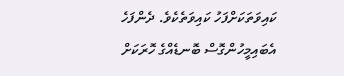ކައިވަތަކަށްފަހު ކައިވަތެކެވެ. ދެންފަހެ އެބައިމީހުންގޮސް ބޮނޑެއްގެ ހޮރަކަށް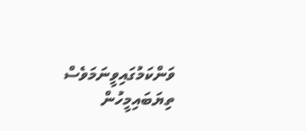ވަންކަމުގައިވީނަމަވެސް ތިޔަބައިމީހުން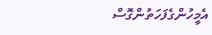އެމީހުންގެފަހަތުންގޮސް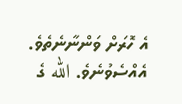އެ ހޮރަށް ވަންނާނެތެވެ. އެއްސެވުނެވެ. الله ގެ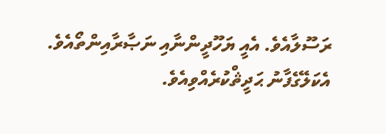ރަސޫލާއެވެ. އެއީ ޔަހޫދީންނާއި ނަޞާރާއިންތޯއެވެ. އެކަލޭގެފާނު ޙަދީޘްކުރެއްވިއެވެ.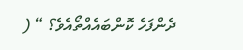ދެންފަހެ ކޮންބައެއްތޯއެވެ؟ “ (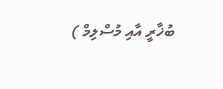ބުޚާރީ އާއި މުސްލިމް )